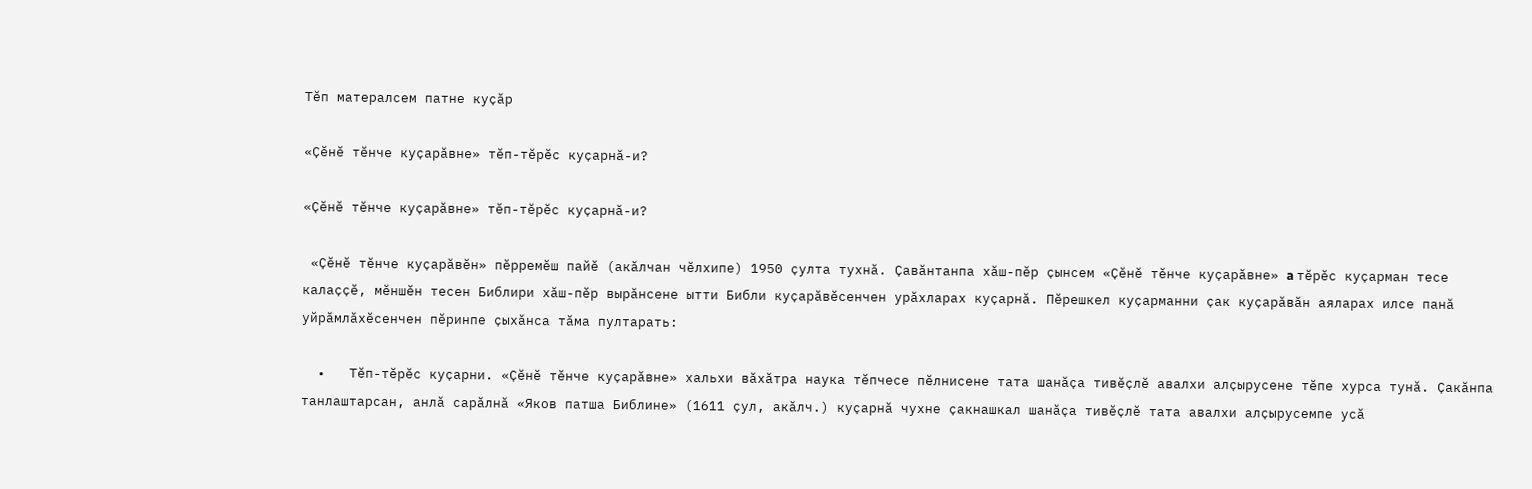Тӗп матералсем патне куҫӑр

«Ҫӗнӗ тӗнче куҫарӑвне» тӗп-тӗрӗс куҫарнӑ-и?

«Ҫӗнӗ тӗнче куҫарӑвне» тӗп-тӗрӗс куҫарнӑ-и?

 «Ҫӗнӗ тӗнче куҫарӑвӗн» пӗрремӗш пайӗ (акӑлчан чӗлхипе) 1950 ҫулта тухнӑ. Ҫавӑнтанпа хӑш-пӗр ҫынсем «Ҫӗнӗ тӗнче куҫарӑвне» a тӗрӗс куҫарман тесе калаҫҫӗ, мӗншӗн тесен Библири хӑш-пӗр вырӑнсене ытти Библи куҫарӑвӗсенчен урӑхларах куҫарнӑ. Пӗрешкел куҫарманни ҫак куҫарӑвӑн аяларах илсе панӑ уйрӑмлӑхӗсенчен пӗринпе ҫыхӑнса тӑма пултарать:

  •   Тӗп-тӗрӗс куҫарни. «Ҫӗнӗ тӗнче куҫарӑвне» хальхи вӑхӑтра наука тӗпчесе пӗлнисене тата шанӑҫа тивӗҫлӗ авалхи алҫырусене тӗпе хурса тунӑ. Ҫакӑнпа танлаштарсан, анлӑ сарӑлнӑ «Яков патша Библине» (1611 ҫул, акӑлч.) куҫарнӑ чухне ҫакнашкал шанӑҫа тивӗҫлӗ тата авалхи алҫырусемпе усӑ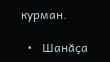курман.

  •   Шанӑҫа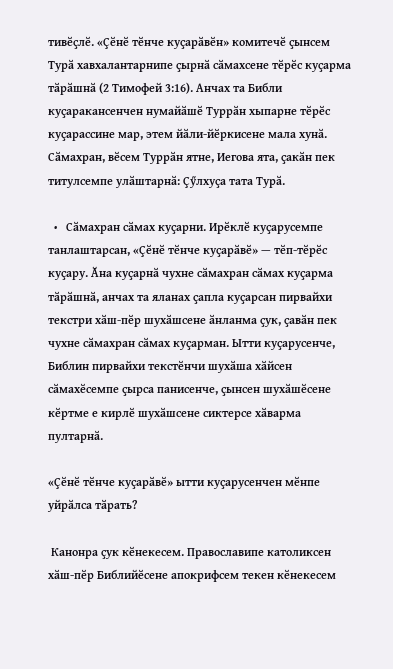тивӗҫлӗ. «Ҫӗнӗ тӗнче куҫарӑвӗн» комитечӗ ҫынсем Турӑ хавхалантарнипе ҫырнӑ сӑмахсене тӗрӗс куҫарма тӑрӑшнӑ (2 Тимофей 3:16). Анчах та Библи куҫаракансенчен нумайӑшӗ Туррӑн хыпарне тӗрӗс куҫарассине мар, этем йӑли-йӗркисене мала хунӑ. Сӑмахран, вӗсем Туррӑн ятне, Иегова ята, ҫакӑн пек титулсемпе улӑштарнӑ: Ҫӳлхуҫа тата Турӑ.

  •   Сӑмахран сӑмах куҫарни. Ирӗклӗ куҫарусемпе танлаштарсан, «Ҫӗнӗ тӗнче куҫарӑвӗ» — тӗп-тӗрӗс куҫару. Ӑна куҫарнӑ чухне сӑмахран сӑмах куҫарма тӑрӑшнӑ, анчах та яланах ҫапла куҫарсан пирвайхи текстри хӑш-пӗр шухӑшсене ӑнланма ҫук, ҫавӑн пек чухне сӑмахран сӑмах куҫарман. Ытти куҫарусенче, Библин пирвайхи текстӗнчи шухӑша хӑйсен сӑмахӗсемпе ҫырса панисенче, ҫынсен шухӑшӗсене кӗртме е кирлӗ шухӑшсене сиктерсе хӑварма пултарнӑ.

«Ҫӗнӗ тӗнче куҫарӑвӗ» ытти куҫарусенчен мӗнпе уйрӑлса тӑрать?

 Канонра ҫук кӗнекесем. Православипе католиксен хӑш-пӗр Библийӗсене апокрифсем текен кӗнекесем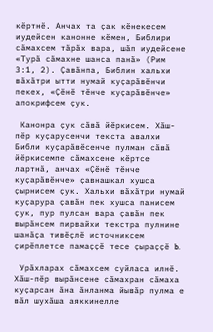кӗртнӗ. Анчах та ҫак кӗнекесем иудейсен канонне кӗмен, Библири сӑмахсем тӑрӑх вара, шӑп иудейсене «Турӑ сӑмахне шанса панӑ» (Рим 3:1, 2). Ҫавӑнпа, Библин хальхи вӑхӑтри ытти нумай куҫарӑвӗнчи пекех, «Ҫӗнӗ тӗнче куҫарӑвӗнче» апокрифсем ҫук.

 Канонра ҫук сӑвӑ йӗркисем. Хӑш-пӗр куҫарусенчи текста авалхи Библи куҫарӑвӗсенче пулман сӑвӑ йӗркисемпе сӑмахсене кӗртсе лартнӑ, анчах «Ҫӗнӗ тӗнче куҫарӑвӗнче» ҫавнашкал хушса ҫырнисем ҫук. Хальхи вӑхӑтри нумай куҫарура ҫавӑн пек хушса панисем ҫук, пур пулсан вара ҫавӑн пек вырӑнсем пирвайхи текстра пулнине шанӑҫа тивӗҫлӗ источниксем ҫирӗплетсе памаҫҫӗ тесе ҫыраҫҫӗ b.

 Урӑхларах сӑмахсем суйласа илнӗ. Хӑш-пӗр вырӑнсене сӑмахран сӑмаха куҫарсан ӑна ӑнланма йывӑр пулма е вӑл шухӑша аяккинелле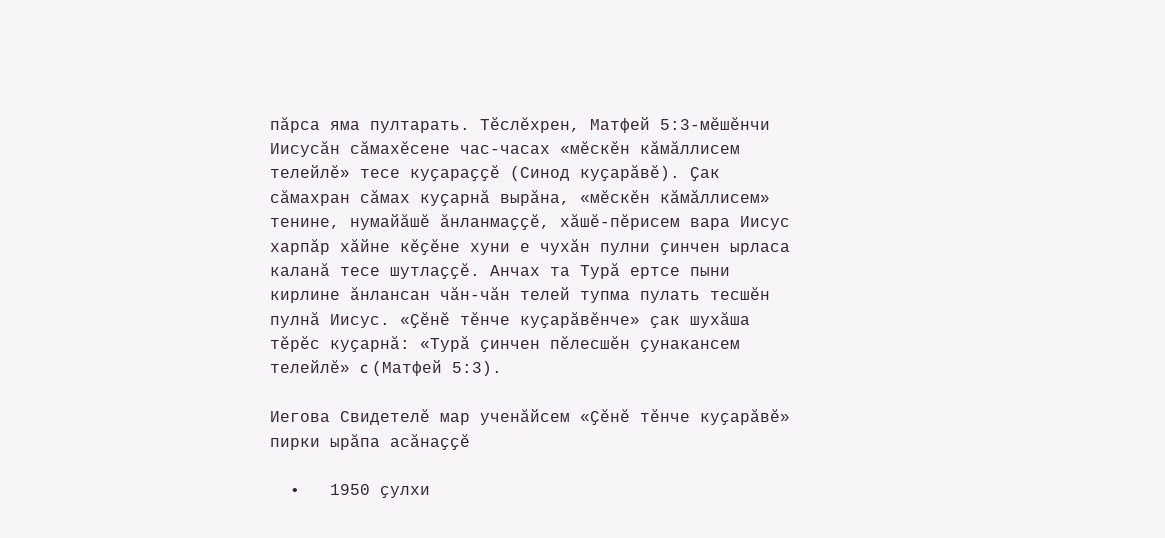пӑрса яма пултарать. Тӗслӗхрен, Матфей 5:3-мӗшӗнчи Иисусӑн сӑмахӗсене час-часах «мӗскӗн кӑмӑллисем телейлӗ» тесе куҫараҫҫӗ (Синод куҫарӑвӗ). Ҫак сӑмахран сӑмах куҫарнӑ вырӑна, «мӗскӗн кӑмӑллисем» тенине, нумайӑшӗ ӑнланмаҫҫӗ, хӑшӗ-пӗрисем вара Иисус харпӑр хӑйне кӗҫӗне хуни е чухӑн пулни ҫинчен ырласа каланӑ тесе шутлаҫҫӗ. Анчах та Турӑ ертсе пыни кирлине ӑнлансан чӑн-чӑн телей тупма пулать тесшӗн пулнӑ Иисус. «Ҫӗнӗ тӗнче куҫарӑвӗнче» ҫак шухӑша тӗрӗс куҫарнӑ: «Турӑ ҫинчен пӗлесшӗн ҫунакансем телейлӗ» c (Матфей 5:3).

Иегова Свидетелӗ мар ученӑйсем «Ҫӗнӗ тӗнче куҫарӑвӗ» пирки ырӑпа асӑнаҫҫӗ

  •   1950 ҫулхи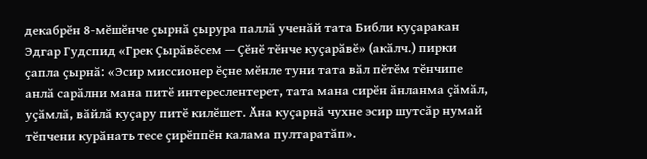декабрӗн 8-мӗшӗнче ҫырнӑ ҫырура паллӑ ученӑй тата Библи куҫаракан Эдгар Гудспид «Грек Ҫырӑвӗсем — Ҫӗнӗ тӗнче куҫарӑвӗ» (акӑлч.) пирки ҫапла ҫырнӑ: «Эсир миссионер ӗҫне мӗнле туни тата вӑл пӗтӗм тӗнчипе анлӑ сарӑлни мана питӗ интереслентерет, тата мана сирӗн ӑнланма ҫӑмӑл, уҫӑмлӑ, вӑйлӑ куҫару питӗ килӗшет. Ӑна куҫарнӑ чухне эсир шутсӑр нумай тӗпчени курӑнать тесе ҫирӗппӗн калама пултаратӑп».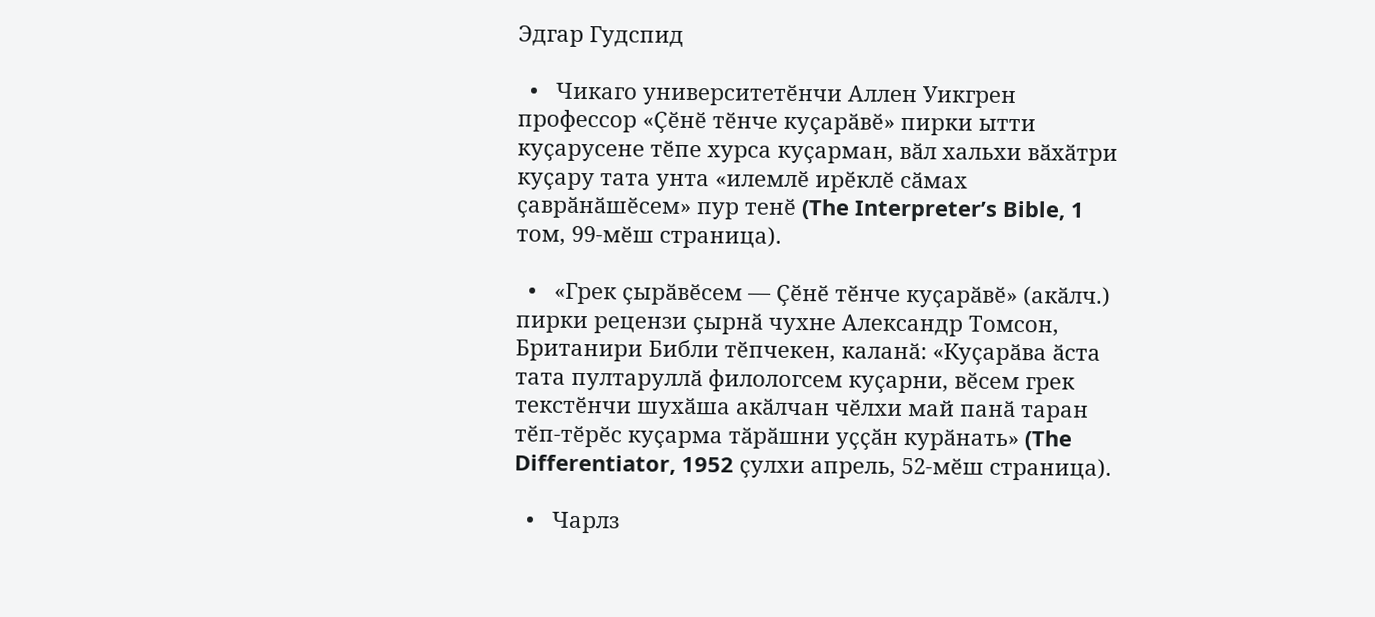Эдгар Гудспид

  •   Чикаго университетӗнчи Аллен Уикгрен профессор «Ҫӗнӗ тӗнче куҫарӑвӗ» пирки ытти куҫарусене тӗпе хурса куҫарман, вӑл хальхи вӑхӑтри куҫару тата унта «илемлӗ ирӗклӗ сӑмах ҫаврӑнӑшӗсем» пур тенӗ (The Interpreter’s Bible, 1 том, 99-мӗш страница).

  •   «Грек ҫырӑвӗсем — Ҫӗнӗ тӗнче куҫарӑвӗ» (акӑлч.) пирки рецензи ҫырнӑ чухне Александр Томсон, Британири Библи тӗпчекен, каланӑ: «Куҫарӑва ӑста тата пултаруллӑ филологсем куҫарни, вӗсем грек текстӗнчи шухӑша акӑлчан чӗлхи май панӑ таран тӗп-тӗрӗс куҫарма тӑрӑшни уҫҫӑн курӑнать» (The Differentiator, 1952 ҫулхи апрель, 52-мӗш страница).

  •   Чарлз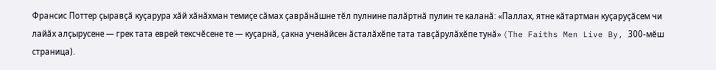Франсис Поттер ҫыравҫӑ куҫарура хӑй хӑнӑхман темиҫе сӑмах ҫаврӑнӑшне тӗл пулнине палӑртнӑ пулин те каланӑ: «Паллах, ятне кӑтартман куҫаруҫӑсем чи лайӑх алҫырусене — грек тата еврей тексчӗсене те — куҫарнӑ, ҫакна ученӑйсен ӑсталӑхӗпе тата тавҫӑрулӑхӗпе тунӑ» (The Faiths Men Live By, 300-мӗш страница).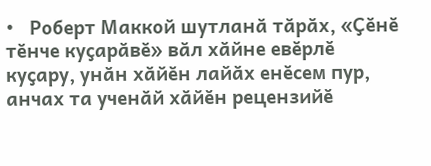•   Роберт Маккой шутланӑ тӑрӑх, «Ҫӗнӗ тӗнче куҫарӑвӗ» вӑл хӑйне евӗрлӗ куҫару, унӑн хӑйӗн лайӑх енӗсем пур, анчах та ученӑй хӑйӗн рецензийӗ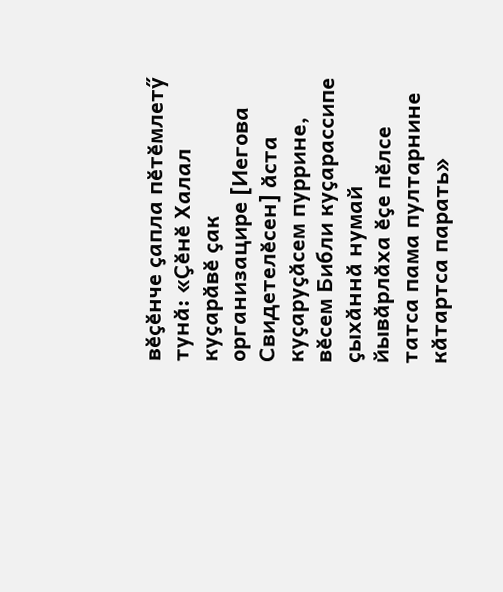вӗҫӗнче ҫапла пӗтӗмлетӳ тунӑ: «Ҫӗнӗ Халал куҫарӑвӗ ҫак организацире [Иегова Свидетелӗсен] ӑста куҫаруҫӑсем пуррине, вӗсем Библи куҫарассипе ҫыхӑннӑ нумай йывӑрлӑха ӗҫе пӗлсе татса пама пултарнине кӑтартса парать»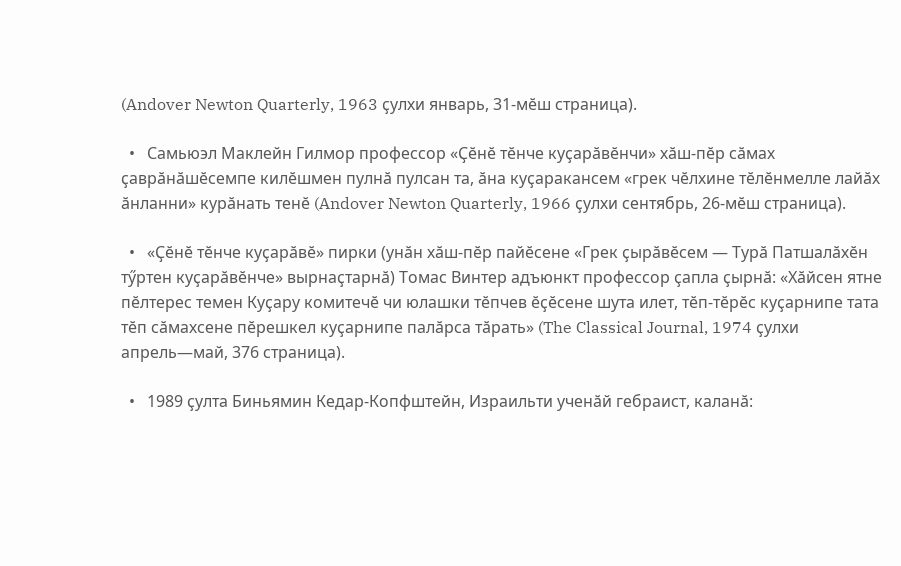(Andover Newton Quarterly, 1963 ҫулхи январь, 31-мӗш страница).

  •   Самьюэл Маклейн Гилмор профессор «Ҫӗнӗ тӗнче куҫарӑвӗнчи» хӑш-пӗр сӑмах ҫаврӑнӑшӗсемпе килӗшмен пулнӑ пулсан та, ӑна куҫаракансем «грек чӗлхине тӗлӗнмелле лайӑх ӑнланни» курӑнать тенӗ (Andover Newton Quarterly, 1966 ҫулхи сентябрь, 26-мӗш страница).

  •   «Ҫӗнӗ тӗнче куҫарӑвӗ» пирки (унӑн хӑш-пӗр пайӗсене «Грек ҫырӑвӗсем — Турӑ Патшалӑхӗн тӳртен куҫарӑвӗнче» вырнаҫтарнӑ) Томас Винтер адъюнкт профессор ҫапла ҫырнӑ: «Хӑйсен ятне пӗлтерес темен Куҫару комитечӗ чи юлашки тӗпчев ӗҫӗсене шута илет, тӗп-тӗрӗс куҫарнипе тата тӗп сӑмахсене пӗрешкел куҫарнипе палӑрса тӑрать» (The Classical Journal, 1974 ҫулхи апрель—май, 376 страница).

  •   1989 ҫулта Биньямин Кедар-Копфштейн, Израильти ученӑй гебраист, каланӑ: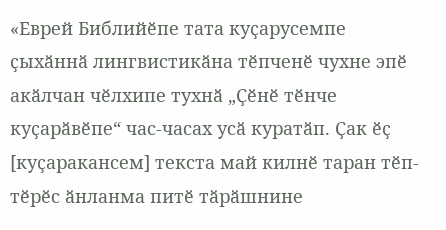«Еврей Библийӗпе тата куҫарусемпе ҫыхӑннӑ лингвистикӑна тӗпченӗ чухне эпӗ акӑлчан чӗлхипе тухнӑ „Ҫӗнӗ тӗнче куҫарӑвӗпе“ час-часах усӑ куратӑп. Ҫак ӗҫ [куҫаракансем] текста май килнӗ таран тӗп-тӗрӗс ӑнланма питӗ тӑрӑшнине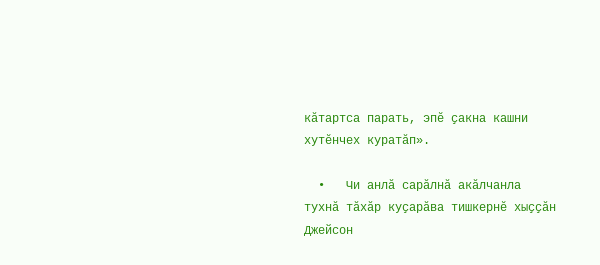кӑтартса парать, эпӗ ҫакна кашни хутӗнчех куратӑп».

  •   Чи анлӑ сарӑлнӑ акӑлчанла тухнӑ тӑхӑр куҫарӑва тишкернӗ хыҫҫӑн Джейсон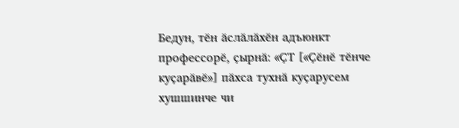Бедун, тӗн ӑслӑлӑхӗн адъюнкт профессорӗ, ҫырнӑ: «ҪТ [«Ҫӗнӗ тӗнче куҫарӑвӗ»] пӑхса тухнӑ куҫарусем хушшинче чи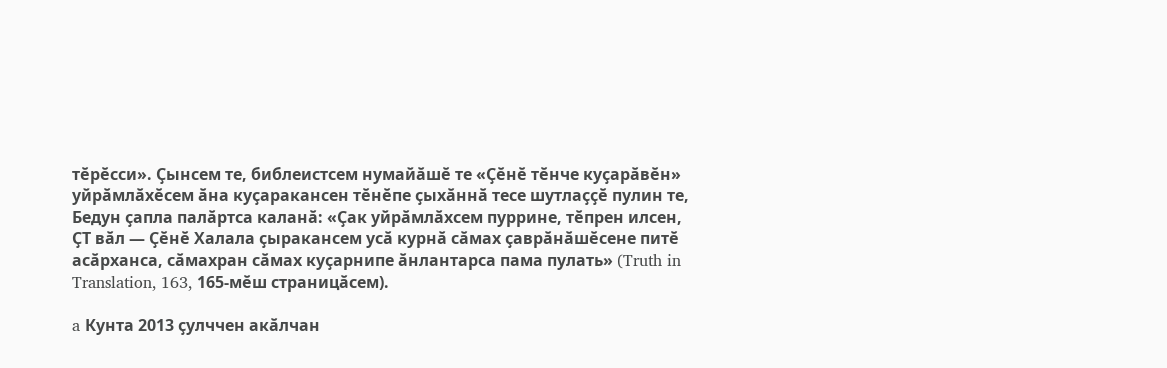тӗрӗсси». Ҫынсем те, библеистсем нумайӑшӗ те «Ҫӗнӗ тӗнче куҫарӑвӗн» уйрӑмлӑхӗсем ӑна куҫаракансен тӗнӗпе ҫыхӑннӑ тесе шутлаҫҫӗ пулин те, Бедун ҫапла палӑртса каланӑ: «Ҫак уйрӑмлӑхсем пуррине, тӗпрен илсен, ҪТ вӑл — Ҫӗнӗ Халала ҫыракансем усӑ курнӑ сӑмах ҫаврӑнӑшӗсене питӗ асӑрханса, сӑмахран сӑмах куҫарнипе ӑнлантарса пама пулать» (Truth in Translation, 163, 165-мӗш страницӑсем).

a Кунта 2013 ҫулччен акӑлчан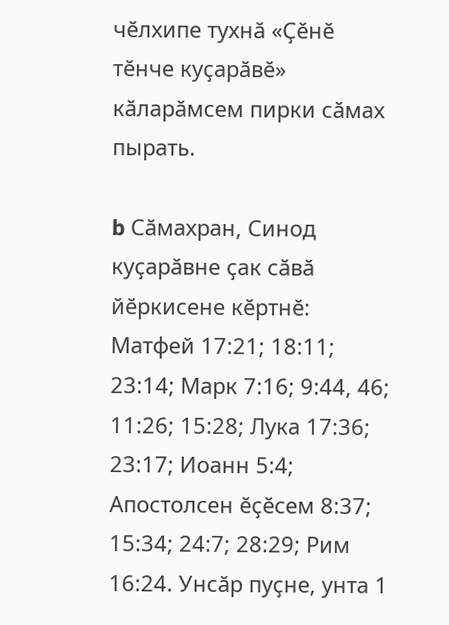чӗлхипе тухнӑ «Ҫӗнӗ тӗнче куҫарӑвӗ» кӑларӑмсем пирки сӑмах пырать.

b Сӑмахран, Синод куҫарӑвне ҫак сӑвӑ йӗркисене кӗртнӗ: Матфей 17:21; 18:11; 23:14; Марк 7:16; 9:44, 46; 11:26; 15:28; Лука 17:36; 23:17; Иоанн 5:4; Апостолсен ӗҫӗсем 8:37; 15:34; 24:7; 28:29; Рим 16:24. Унсӑр пуҫне, унта 1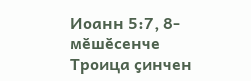Иоанн 5:7, 8-мӗшӗсенче Троица ҫинчен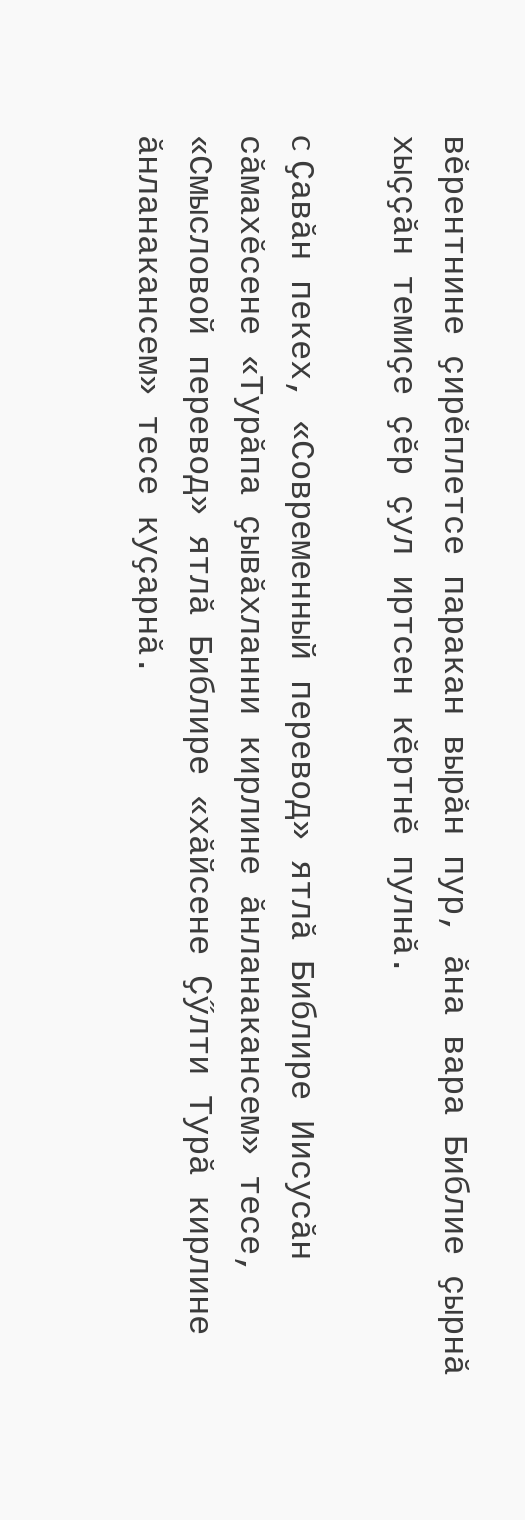вӗрентнине ҫирӗплетсе паракан вырӑн пур, ӑна вара Библие ҫырнӑ хыҫҫӑн темиҫе ҫӗр ҫул иртсен кӗртнӗ пулнӑ.

c Ҫавӑн пекех, «Современный перевод» ятлӑ Библире Иисусӑн сӑмахӗсене «Турӑпа ҫывӑхланни кирлине ӑнланакансем» тесе, «Смысловой перевод» ятлӑ Библире «хӑйсене Ҫӳлти Турӑ кирлине ӑнланакансем» тесе куҫарнӑ.